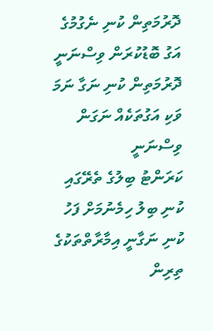ދޮރުމަތިން ކުނި ނެގުމުގެ އަގު ބޮޑުކުރަން ވިސްނަނީ
ދޮރުމަތިން ކުނި ނަގާ ނަމަ ވަކި އަގުތަކެއް ނަގަން ވިސްނަނީ
ކަރަންޓު ބިލުގެ ތެރޭގައި ކުނި ބިލު ހިމެނުމަށް ފަހު ކުނި ނަގާނީ އިމާރާތްތަކުގެ ތިރިން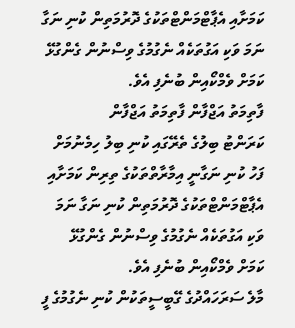ކަމަށާއި އެޕާޓްމަންޓްތަކުގެ ދޮރުމަތިން ކުނި ނަގާ ނަމަ ވަކި އަގުތަކެއް ނެގުމުގެ ވިސްނުން ގެންގުޅޭ ކަމަށް ވެމްކޯއިން ބުނެފި އެވެ.
ފާތިމަތު އަޖްފާން ފާތިމަތު އަޖްފާން
ކަރަންޓު ބިލުގެ ތެރޭގައި ކުނި ބިލު ހިމެނުމަށް ފަހު ކުނި ނަގާނީ އިމާރާތްތަކުގެ ތިރިން ކަމަށާއި އެޕާޓްމަންޓްތަކުގެ ދޮރުމަތިން ކުނި ނަގާ ނަމަ ވަކި އަގުތަކެއް ނެގުމުގެ ވިސްނުން ގެންގުޅޭ ކަމަށް ވެމްކޯއިން ބުނެފި އެވެ.
މާލެ ސަރަހައްދުގެ ގޭބީސީތަކުން ކުނި ނެގުމުގެ ފީ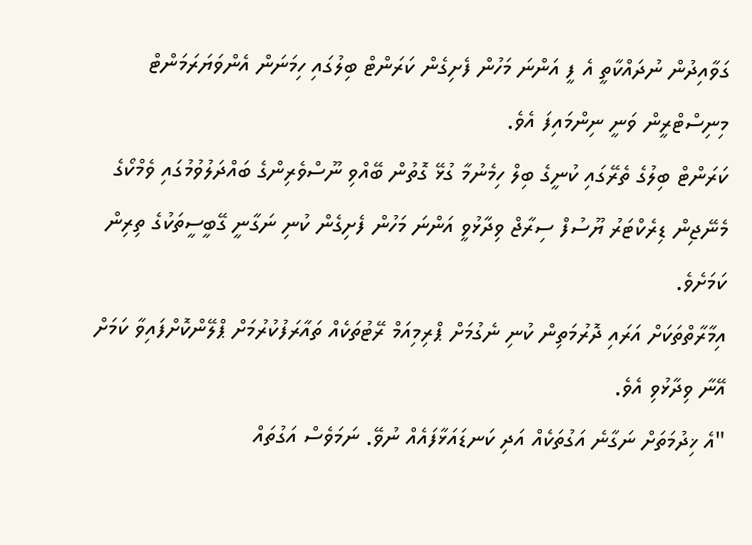ގަވާއިދުން ނުދައްކާތީ އެ ފީ އަންނަ މަހުން ފެށިގެން ކަރަންޓް ބިލުގައި ހިމަނަން އެންވަޔަރަމަންޓް މިނިސްޓްރީން ވަނީ ނިންމައިފަ އެވެ.
ކަރަންޓް ބިލުގެ ތެރޭގައި ކުނީގެ ބިލް ހިމެނުމާ ގުޅޭ ގޮތުން ބޭއްވި ނޫސްވެރިންގެ ބައްދަލުވުމުގައި ވެމްކޯގެ މެނޭޖިން ޑިރެކްޓަރު ޔޫސުފް ސިރާޖް ވިދާޅުވީ އަންނަ މަހުން ފެށިގެން ކުނި ނަގާނީ ގޭބީސީތަކުގެ ތިރިން ކަމަށެވެ.
އިމާރާތްތަކަށް އަރައި ދޮރުމަތިން ކުނި ނެގުމަށް ޕްރިމިއަމް ރޭޓުތަކެއް ތައާރަފުކުރުމަށް ޕްލޭންކޮށްފައިވާ ކަމަށް އޭނާ ވިދާޅުވި އެވެ.
"އެ ޚިދުމަތަށް ނަގާނެ އަގުތަކެއް އަދި ކަނޑައަޅާފައެއް ނުވޭ. ނަމަވެސް އަގުތައް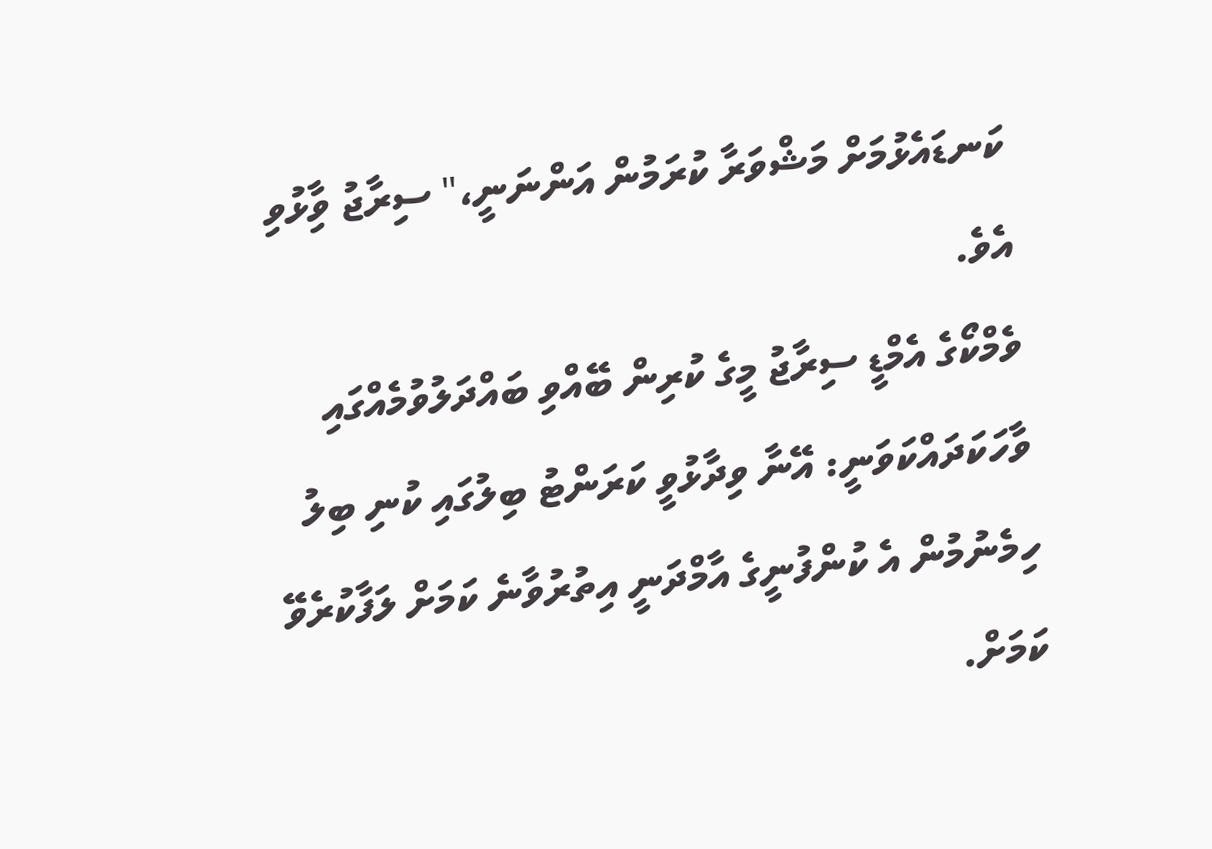ކަނޑައެޅުމަށް މަޝްވަރާ ކުރަމުން އަންނަނީ،" ސިރާޖު ވިާޅުވި އެވެ.
ވެމްކޯގެ އެމްޑީ ސިރާޖު މީގެ ކުރިން ބޭއްވި ބައްދަލުވުމެއްގައި ވާހަކަދައްކަވަނީ: އޭނާ ވިދާޅުވީ ކަރަންޓު ބިލުގައި ކުނި ބިލު ހިމެނުމުން އެ ކުންފުނީގެ އާމްދަނީ އިތުރުވާނެ ކަމަށް ލަފާކުރެވޭ ކަމަށް.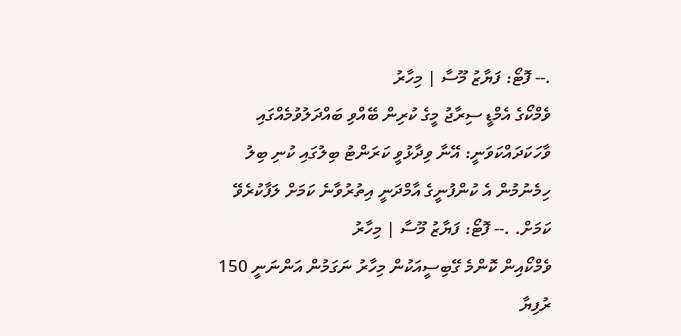.-- ފޮޓޯ: ފަޔާޒު މޫސާ | މިހާރު
ވެމްކޯގެ އެމްޑީ ސިރާޖު މީގެ ކުރިން ބޭއްވި ބައްދަލުވުމެއްގައި ވާހަކަދައްކަވަނީ: އޭނާ ވިދާޅުވީ ކަރަންޓު ބިލުގައި ކުނި ބިލު ހިމެނުމުން އެ ކުންފުނީގެ އާމްދަނީ އިތުރުވާނެ ކަމަށް ލަފާކުރެވޭ ކަމަށް. .-- ފޮޓޯ: ފަޔާޒު މޫސާ | މިހާރު
ވެމްކޯއިން ކޮންމެ ގޭބިސީއަކުން މިހާރު ނަގަމުން އަންނަނީ 150 ރުފިޔާ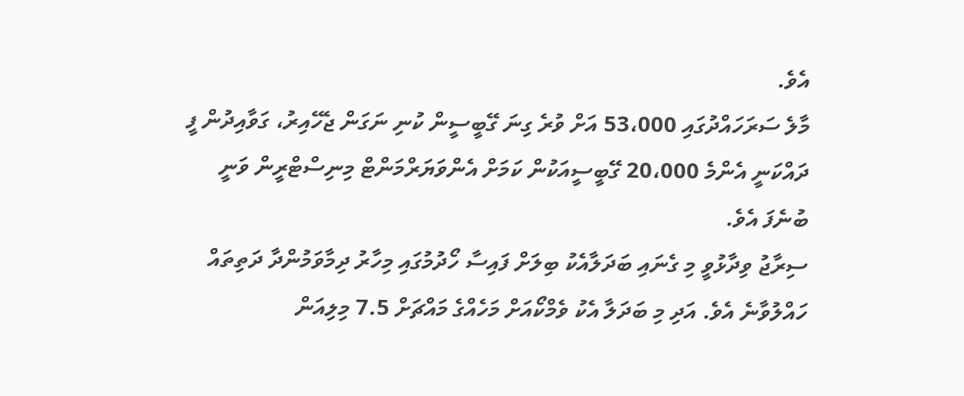އެވެ.
މާލެ ސަރަހައްދުގައި 53،000 އަށް ވުރެ ގިނަ ގޭބީސީން ކުނި ނަގަން ޖެހޭއިރު، ގަވާއިދުން ފީ ދައްކަނީ އެންމެ 20،000 ގޭބީސީއަކުން ކަމަށް އެންވަޔަރްމަންޓް މިނިސްޓްރީން ވަނީ ބުނެފަ އެވެ.
ސިރާޖު ވިދާޅުވީ މި ގެނައި ބަދަލާއެކު ބިލަށް ފައިސާ ހޯދުމުގައި މިހާރު ދިމާވަމުންދާ ދަތިތައް ހައްލުވާނެ އެވެ. އަދި މި ބަދަލާ އެކު ވެމްކޯއަށް މަހެއްގެ މައްޗަށް 7.5 މިލިއަން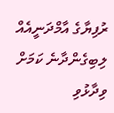ރުފިޔާގެ އާމްދަނީއެއް ލިބިގެންދާނެ ކަމަށް ވިދާޅުވި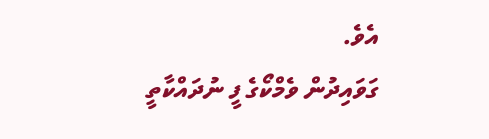އެވެ.
ގަވައިދުން ވެމްކޯގެ ފީ ނުދައްކާތީ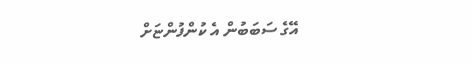އޭގެ ސަބަބުން އެ ކުންފުންޏަށް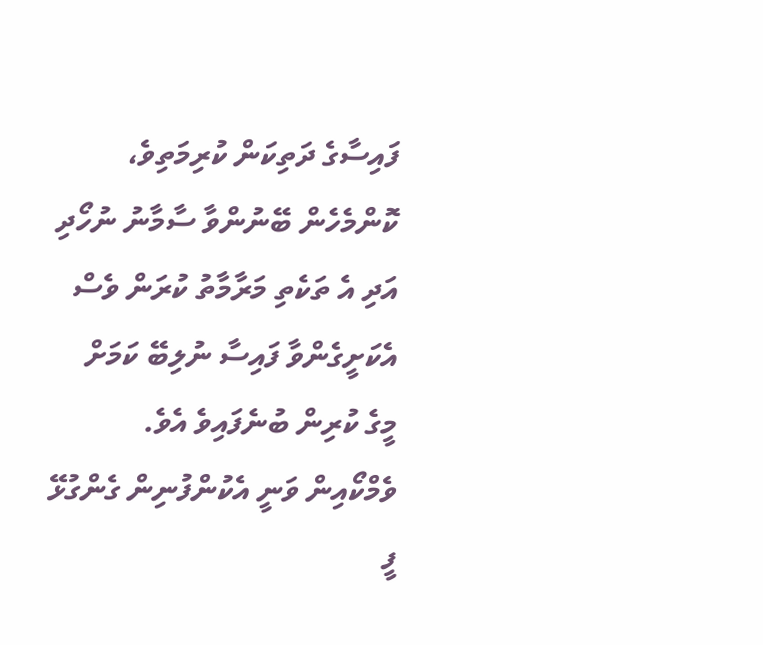ފައިސާގެ ދަތިކަން ކުރިމަތިވެ، ކޮންމެހެން ބޭނުންވާ ސާމާނު ނުހޯދި އަދި އެ ތަކެތި މަރާމާތު ކުރަން ވެސް އެކަށީގެންވާ ފައިސާ ނުލިބޭ ކަމަށް މީގެ ކުރިން ބުނެފައިވެ އެވެ.
ވެމްކޯއިން ވަނީ އެކުންފުނިން ގެންގުޅޭ ފީ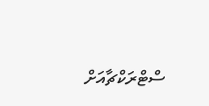ސްޓްރަކްޗާއަށް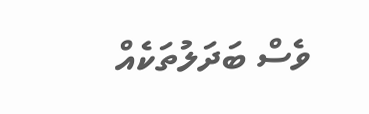ވެސް ބަދަލުތަކެއް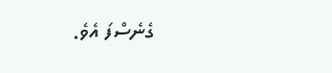ގެނެސްފަ އެވެ.